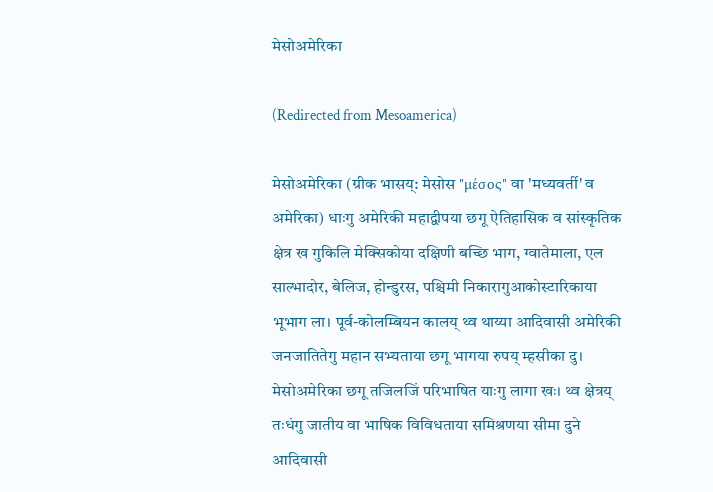मेसोअमेरिका

(Redirected from Mesoamerica)

मेसोअमेरिका (ग्रीक भासय्: मेसोस "μέσος" वा 'मध्यवर्ती' व अमेरिका) धाःगु अमेरिकी महाद्वीपया छगू ऐतिहासिक व सांस्कृतिक क्षेत्र ख गुकिलि मेक्सिकोया दक्षिणी बच्छि भाग, ग्वातेमाला, एल साल्भादोर, बेलिज, होन्डुरस, पश्चिमी निकारागुआकोस्टारिकाया भूभाग ला। पूर्व-कोलम्बियन कालय् थ्व थाय्या आदिवासी अमेरिकी जनजातितेगु महान सभ्यताया छगू भागया रुपय् म्हसीका दु। मेसोअमेरिका छगू तजिलजिं परिभाषित याःगु लागा खः। थ्व क्षेत्रय् तःधंगु जातीय वा भाषिक विविधताया समिश्रणया सीमा दुने आदिवासी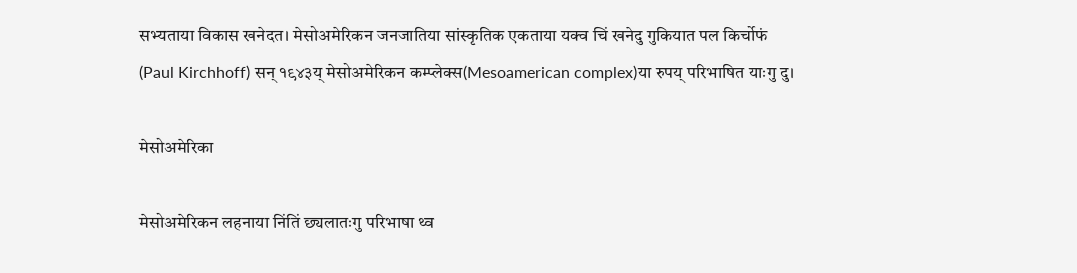सभ्यताया विकास खनेदत। मेसोअमेरिकन जनजातिया सांस्कृतिक एकताया यक्व चिं खनेदु गुकियात पल किर्चोफं (Paul Kirchhoff) सन् १९४३य् मेसोअमेरिकन कम्प्लेक्स(Mesoamerican complex)या रुपय् परिभाषित याःगु दु।

मेसोअमेरिका

मेसोअमेरिकन लहनाया निंतिं छ्यलातःगु परिभाषा थ्व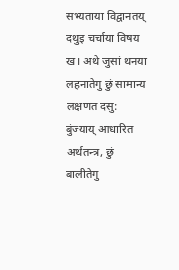सभ्यताया विद्वानतय् दथुइ चर्चाया विषय ख। अथे जुसां थनया लहनातेगु छुं सामान्य लक्षणत दसु: बुंज्याय् आधारित अर्थतन्त्र, छुं बालीतेगु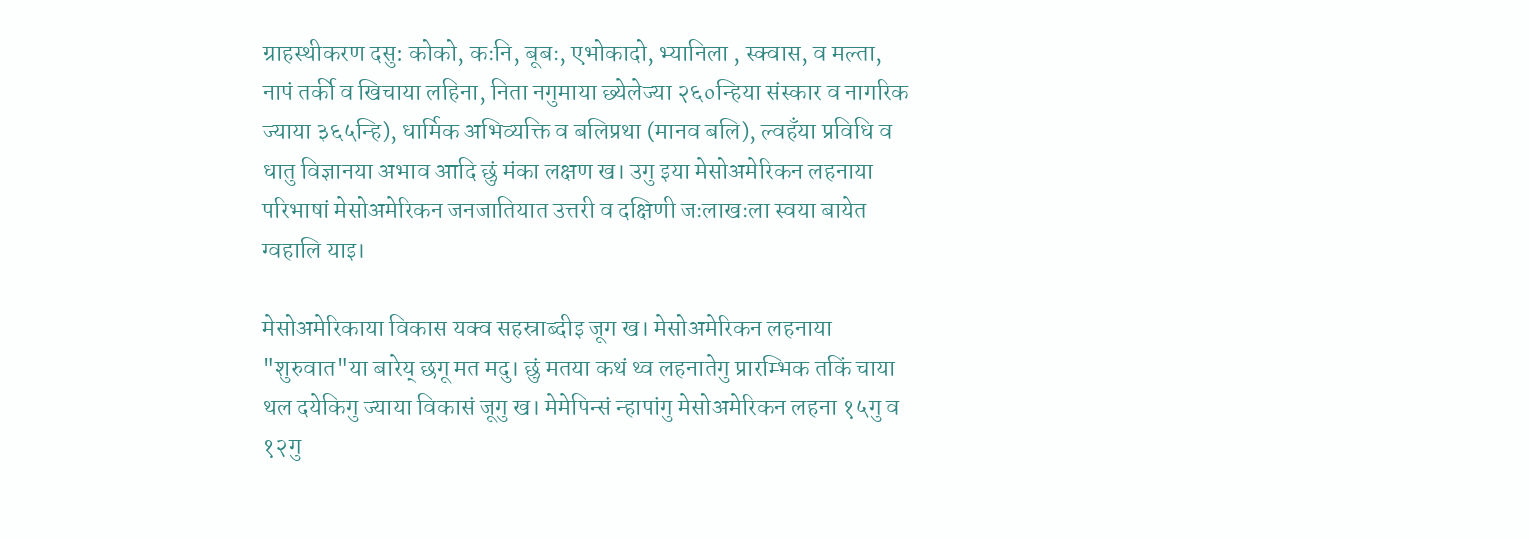ग्राहस्थीकरण दसु: कोको, कःनि, बूबः, एभोकादो, भ्यानिला , स्क्वास, व मल्ता, नापं तर्की व खिचाया लहिना, निता नगुमाया छ्येलेज्या २६०न्हिया संस्कार व नागरिक ज्याया ३६५न्हि), धार्मिक अभिव्यक्ति व बलिप्रथा (मानव बलि), ल्वहँया प्रविधि व धातु विज्ञानया अभाव आदि छुं मंका लक्षण ख। उगु इया मेसोअमेरिकन लहनाया परिभाषां मेसोअमेरिकन जनजातियात उत्तरी व दक्षिणी जःलाखःला स्वया बायेत ग्वहालि याइ।

मेसोअमेरिकाया विकास यक्व सहस्राब्दीइ जूग ख। मेसोअमेरिकन लहनाया "शुरुवात"या बारेय् छगू मत मदु। छुं मतया कथं थ्व लहनातेगु प्रारम्भिक तकिं चाया थल दयेकिगु ज्याया विकासं जूगु ख। मेमेपिन्सं न्हापांगु मेसोअमेरिकन लहना १५गु व १२गु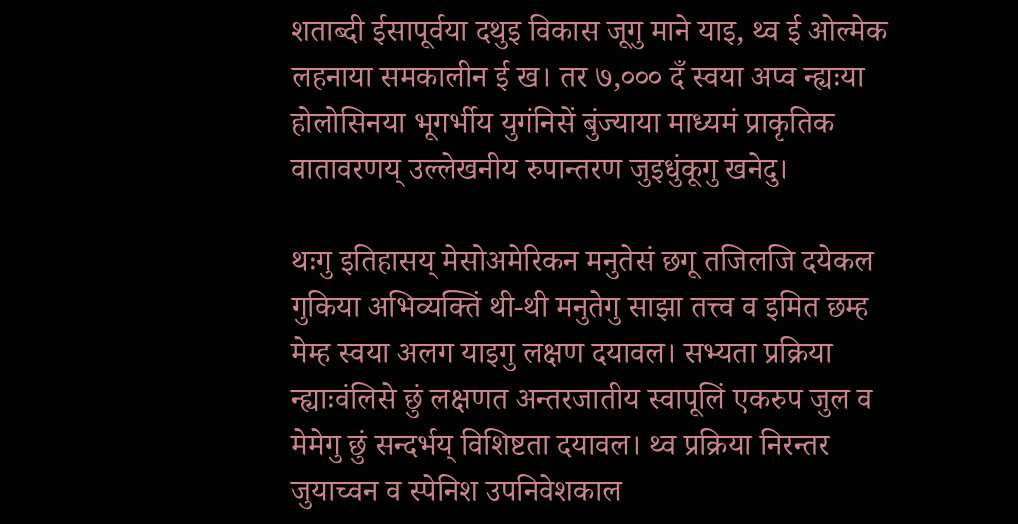शताब्दी ईसापूर्वया दथुइ विकास जूगु माने याइ, थ्व ई ओल्मेक लहनाया समकालीन ई ख। तर ७,००० दँ स्वया अप्व न्ह्यःया होलोसिनया भूगर्भीय युगंनिसें बुंज्याया माध्यमं प्राकृतिक वातावरणय् उल्लेखनीय रुपान्तरण जुइधुंकूगु खनेदु।

थःगु इतिहासय् मेसोअमेरिकन मनुतेसं छगू तजिलजि दयेकल गुकिया अभिव्यक्तिं थी-थी मनुतेगु साझा तत्त्व व इमित छम्ह मेम्ह स्वया अलग याइगु लक्षण दयावल। सभ्यता प्रक्रिया न्ह्याःवंलिसे छुं लक्षणत अन्तरजातीय स्वापूलिं एकरुप जुल व मेमेगु छुं सन्दर्भय् विशिष्टता दयावल। थ्व प्रक्रिया निरन्तर जुयाच्वन व स्पेनिश उपनिवेशकाल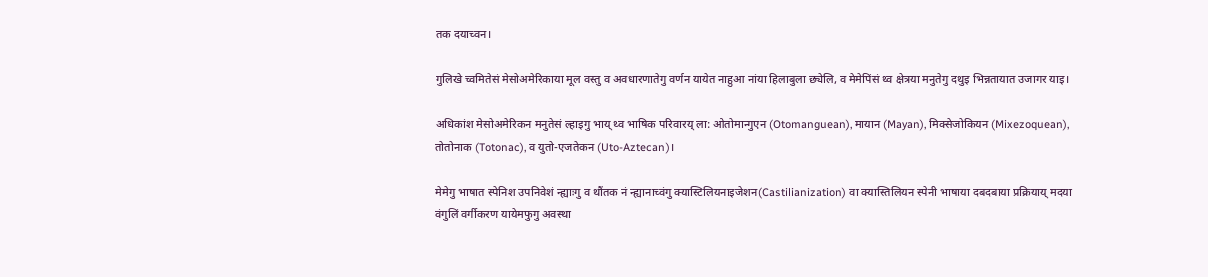तक दयाच्वन।

गुलिखे च्वमितेसं मेसोअमेरिकाया मूल वस्तु व अवधारणातेगु वर्णन यायेत नाहुआ नांया हिलाबुला छ्येलि, व मेमेपिंसं थ्व क्षेत्रया मनुतेगु दथुइ भिन्नतायात उजागर याइ।

अधिकांश मेसोअमेरिकन मनुतेसं ल्हाइगु भाय् थ्व भाषिक परिवारय् ला: ओतोमान्गुएन (Otomanguean), मायान (Mayan), मिक्सेजोकियन (Mixezoquean), तोतोनाक (Totonac), व युतो-एजतेकन (Uto-Aztecan)।

मेमेगु भाषात स्पेनिश उपनिवेशं न्ह्याःगु व थौंतक नं न्ह्यानाच्वंगु क्यास्टिलियनाइजेशन(Castilianization) वा क्यास्तिलियन स्पेनी भाषाया दबदबाया प्रक्रियाय् मदया वंगुलिं वर्गीकरण यायेमफुगु अवस्था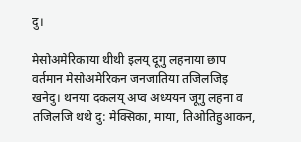दु।

मेसोअमेरिकाया थीथी इलय् दूगु लहनाया छाप वर्तमान मेसोअमेरिकन जनजातिया तजिलजिइ खनेदु। थनया दकलय् अप्व अध्ययन जूगु लहना व तजिलजि थथे दु: मेक्सिका, माया, तिओतिहुआकन,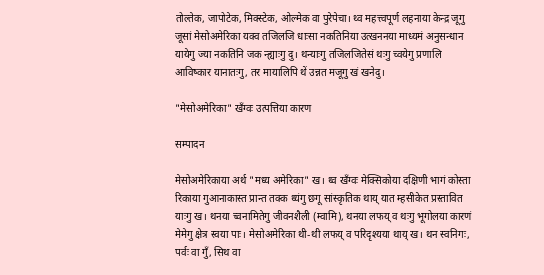तोल्तेक, जापोटेक, मिक्स्टेक, ओल्मेक वा पुरेपेचा। थ्व महत्त्वपूर्ण लहनाया केन्द्र जूगु जूसां मेसोअमेरिका यक्व तजिलजि धाःसा नकतिनिया उत्खननया माध्यमं अनुसन्धान यायेगु ज्या नकतिनि जक न्ह्याःगु दु। थन्याःगु तजिलजितेसं थःगु च्वयेगु प्रणालि आविष्कार यानातःगु, तर मायालिपि थें उन्नत मजूगु खं खनेदु।

"मेसोअमेरिका" खँग्वः उत्पत्तिया कारण

सम्पादन

मेसोअमेरिकाया अर्थ "मध्य अमेरिका" ख। थ्व खँग्वः मेक्सिकोया दक्षिणी भागं कोस्ता रिकाया गुआनाकास्त प्रान्त तक्क थ्यंगु छगू सांस्कृतिक थाय् यात म्हसीकेत प्रस्तावित याःगु ख। थनया च्वनामितेगु जीवनशैली (म्वामि), थनया लफय् व थःगु भूगोलया कारणं मेमेगु क्षेत्र स्वया पाः। मेसोअमेरिका थी-थी लफय् व परिदृश्यया थाय् ख। थन स्वनिगः, पर्वः वा गुँ, सिथ वा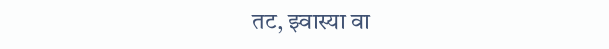तट, झ्वास्या वा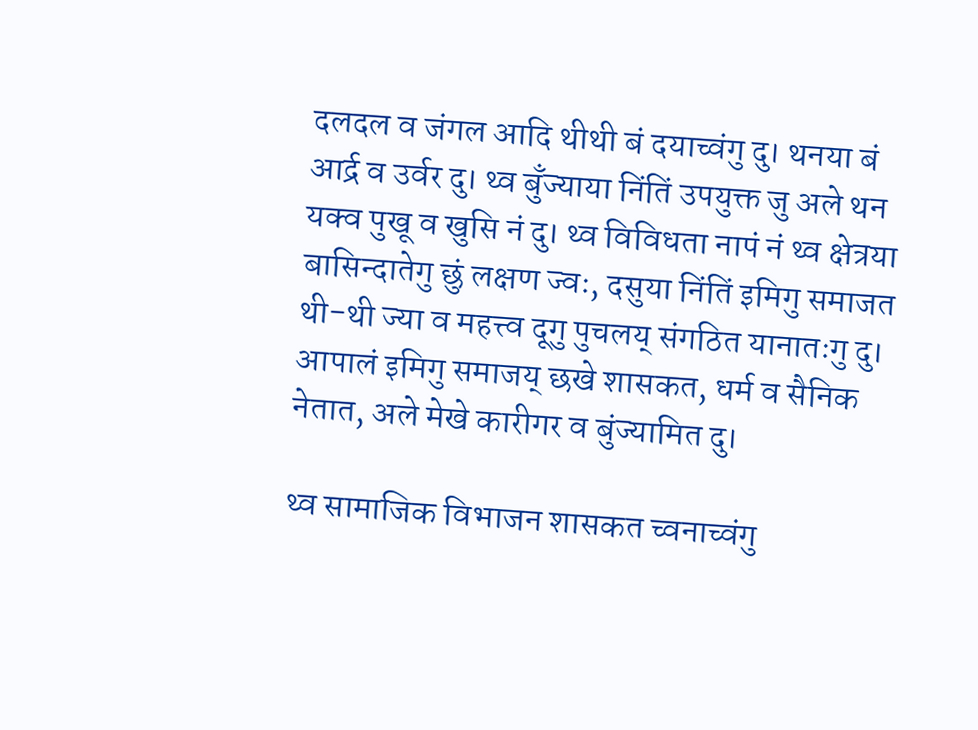दलदल व जंगल आदि थीथी बं दयाच्वंगु दु। थनया बं आर्द्र व उर्वर दु। थ्व बुँज्याया निंतिं उपयुक्त जु अले थन यक्व पुखू व खुसि नं दु। थ्व विविधता नापं नं थ्व क्षेत्रया बासिन्दातेगु छुं लक्षण ज्वः, दसुया निंतिं इमिगु समाजत थी-थी ज्या व महत्त्व दूगु पुचलय् संगठित यानातःगु दु। आपालं इमिगु समाजय् छखे शासकत, धर्म व सैनिक नेतात, अले मेखे कारीगर व बुंज्यामित दु।

थ्व सामाजिक विभाजन शासकत च्वनाच्वंगु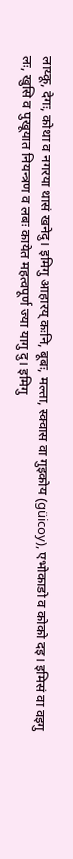लाय्कू, देगः, कोथा व नगरया थासं खनेदु। इमिगु आहारय् कःनि, बूबः, मल्ता, स्क्वास वा गुइकोय (güicoy), एभोकाडो व कोको दइ। इमिसं वा वइगु लः, खुसि व पुखूयात नियन्त्रण व लबः कायेत महत्वपूर्ण ज्या यागु दु। इमिगु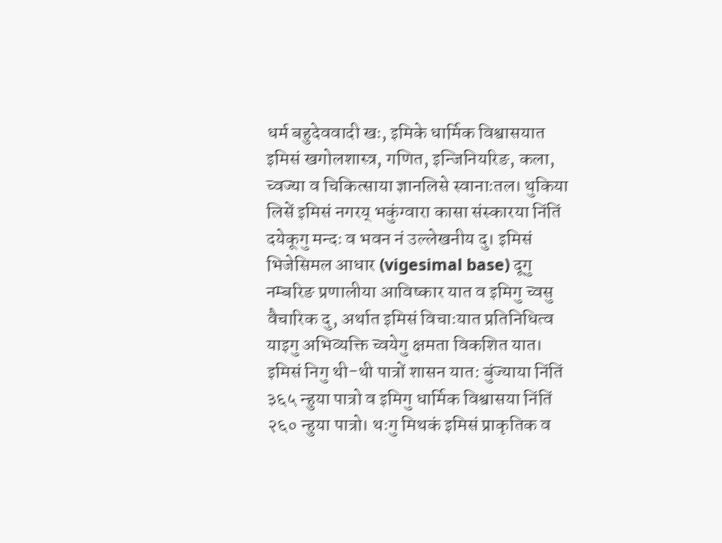धर्म बहुदेववादी खः, इमिके धार्मिक विश्वासयात इमिसं खगोलशास्त्र, गणित, इन्जिनियरिङ, कला, च्वज्या व चिकित्साया ज्ञानलिसे स्वानाःतल। थुकिया लिसें इमिसं नगरय् भकुंग्वारा कासा संस्कारया निंतिं दयेकूगु मन्दः व भवन नं उल्लेखनीय दु। इमिसं भिजेसिमल आधार (vigesimal base) दूगु नम्बरिङ प्रणालीया आविष्कार यात व इमिगु च्वसु वैचारिक दु, अर्थात इमिसं विचाःयात प्रतिनिधित्व याइगु अभिव्यक्ति च्वयेगु क्षमता विकशित यात। इमिसं निगु थी-थी पात्रों शासन यात: बुंज्याया निंतिं ३६५ न्हुया पात्रो व इमिगु धार्मिक विश्वासया निंतिं २६० न्हुया पात्रो। थःगु मिथकं इमिसं प्राकृतिक व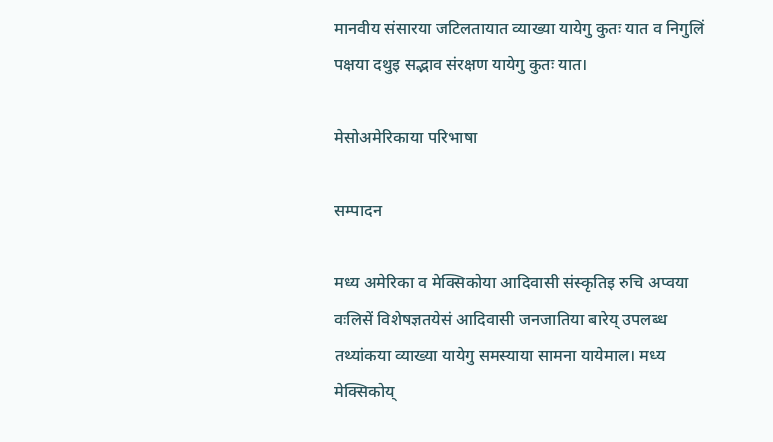मानवीय संसारया जटिलतायात व्याख्या यायेगु कुतः यात व निगुलिं पक्षया दथुइ सद्भाव संरक्षण यायेगु कुतः यात।

मेसोअमेरिकाया परिभाषा

सम्पादन

मध्य अमेरिका व मेक्सिकोया आदिवासी संस्कृतिइ रुचि अप्वया वःलिसें विशेषज्ञतयेसं आदिवासी जनजातिया बारेय् उपलब्ध तथ्यांकया व्याख्या यायेगु समस्याया सामना यायेमाल। मध्य मेक्सिकोय्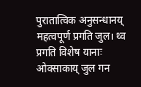पुरातात्विक अनुसन्धानय् महत्वपूर्ण प्रगति जुल। थ्व प्रगति विशेष यानाः ओक्साकाय् जुल गन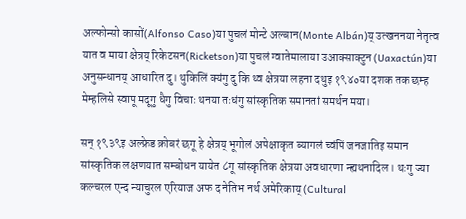अल्फोन्सो कासों(Alfonso Caso)या पुचलं मोन्टे अल्बान(Monte Albán)य् उत्खननया नेतृत्व यात व माया क्षेत्रय् रिकेटसन(Ricketson)या पुचलं ग्वातेमालाया उआक्साक्टुन (Uaxactún)या अनुसन्धानय् आधारित दु। थुकिलिं क्यंगु दु कि थ्व क्षेत्रया लहना दथुइ १९४०या दशक तक छम्ह मेम्हलिसे स्वापू मदूगु धैगु विचाः थनया तःधंगु सांस्कृतिक समानतां समर्थन मया।

सन् १९३९इ अल्फ्रेड क्रोबरं छगू हे क्षेत्रय् भूगोलं अपेक्षाकृत ब्यागलं च्वंपिं जनजातिइ समान सांस्कृतिक लक्षणयात सम्बोधन यायेत ८गू सांस्कृतिक क्षेत्रया अवधारणा न्ह्यथनादिल। थःगु ज्या कल्चरल एन्द न्याचुरल एरियाज अफ द नेतिभ नर्थ अमेरिकाय् (Cultural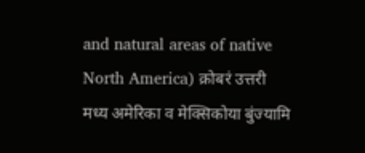and natural areas of native North America) क्रोबरं उत्तरी मध्य अमेरिका व मेक्सिकोया बुंज्यामि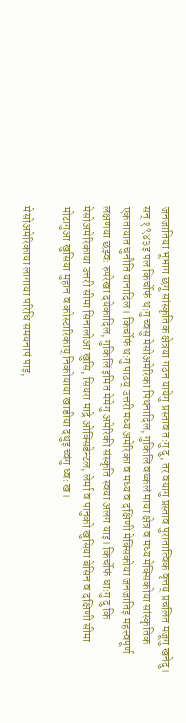जनजातिया भूभाग छगू सांस्कृतिक क्षेत्रया गठन यायेगु प्रस्ताव तःगु दु, तर वयागु प्रस्ताव पुरातात्विक वृत्तय् प्रचलित मजूगु खनेदु। सन् १९४३इ पल किर्चोफं थःगु च्वसु मेसोअमेरिका पिथनादिल, गुकिलि वय्कलं माया क्षेत्र व मध्य मेक्सिकोया सांस्कृतिक एकतायात चुनौति यानादिल। किर्चोफं थःगु पाठय् उत्तरी मध्य अमेरिका व मध्य व दक्षिणी मेक्सिकोया जनजातिइ महत्त्वपूर्ण लक्षणया छझ्वः रुपरेखा दयेकादिल, गुकिलिं इमित मेमेगु अमेरिकी संस्कृति स्वया अलग याइ। किर्चोफं धाःगु दु कि मेसोअमेरिकाया उत्तरी सीमा सिनालोआ खुसि, सियरा माद्रे ओक्सिडेन्टल, लेर्मा व पानुको खुसिया बेसिन व दक्षिणी सीमा मोटागुआ खुसिया मुहान व कोस्टारिकाय् निकोयाया खाडीया दथुइ च्वंगु ध्वः ख।

मेसोअमेरिकाया लागाया परिधि समयनापं पाइ,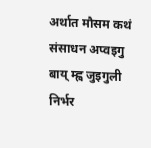अर्थात मौसम कथं संसाधन अप्वइगु बाय् म्ह्व जुइगुली निर्भर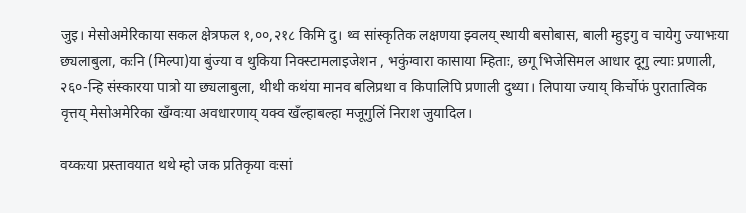जुइ। मेसोअमेरिकाया सकल क्षेत्रफल १,००,२१८ किमि दु। थ्व सांस्कृतिक लक्षणया झ्वलय् स्थायी बसोबास, बाली म्हुइगु व चायेगु ज्याभःया छ्यलाबुला, कःनि (मिल्पा)या बुंज्या व थुकिया निक्स्टामलाइजेशन , भकुंग्वारा कासाया म्हिताः, छगू भिजेसिमल आधार दूगु ल्याः प्रणाली, २६०-न्हि संस्कारया पात्रो या छ्यलाबुला, थीथी कथंया मानव बलिप्रथा व किपालिपि प्रणाली दुथ्या। लिपाया ज्याय् किर्चोफं पुरातात्विक वृत्तय् मेसोअमेरिका खँग्वःया अवधारणाय् यक्व खँल्हाबल्हा मजूगुलिं निराश जुयादिल।

वय्कःया प्रस्तावयात थथे म्हो जक प्रतिकृया वःसां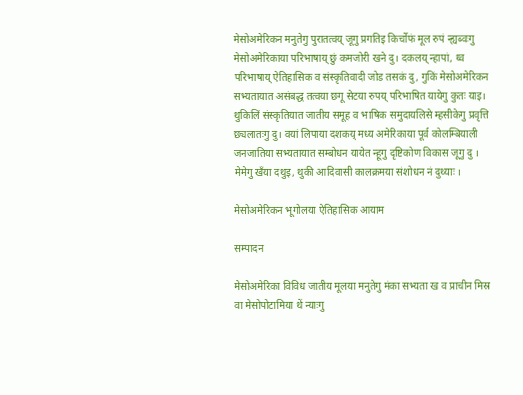मेसोअमेरिकन मनुतेगु पुरातत्वय् जूगु प्रगतिइ किर्चोफं मूल रुपं न्ह्यब्वःगु मेसोअमेरिकाया परिभाषाय् छुं कमजोरी खने दु। दकलय् न्हापां, थ्व परिभाषाय् ऐतिहासिक व संस्कृतिवादी जोड तसकं दु, गुकिं मेसोअमेरिकन सभ्यतायात असंबद्ध तत्वया छगू सेटया रुपय् परिभाषित यायेगु कुतः याइ। थुकिलिं संस्कृतियात जातीय समूह व भाषिक समुदायलिसे म्हसीकेगु प्रवृत्ति छ्यलातःगु दु। वयां लिपाया दशकय् मध्य अमेरिकाया पूर्व कोलम्बियाली जनजातिया सभ्यतायात सम्बोधन यायेत न्हूगु दृष्टिकोण विकास जूगु दु । मेमेगु खँया दथुइ, थुकी आदिवासी कालक्रमया संशोधन नं दुथ्याः ।

मेसोअमेरिकन भूगोलया ऐतिहासिक आयाम

सम्पादन

मेसोअमेरिका विविध जातीय मूलया मनुतेगु मंका सभ्यता ख व प्राचीन मिस्र वा मेसोपोटामिया थें न्याःगु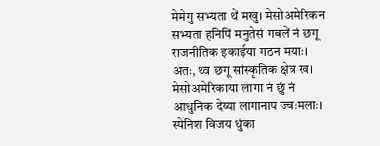मेमेगु सभ्यता थें मखु। मेसोअमेरिकन सभ्यता हनिपिं मनुतेसं गबलें नं छगू राजनीतिक इकाईया गठन मयाः। अतः, थ्व छगू सांस्कृतिक क्षेत्र ख। मेसोअमेरिकाया लागा नं छुं नं आधुनिक देय्या लागानाप ज्वःमलाः। स्पेनिश विजय धुंका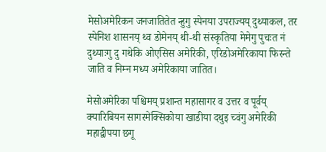मेसोअमेरिकन जनजातितेत न्हुगु स्पेनया उपराज्यय् दुथ्याकल, तर स्पेनिश शासनय् थ्व डोमेनय् थी-थी संस्कृतिया मेमेगु पुचःत नं दुथ्याःगु दु गथेकि ओएसिस अमेरिकी, एरिडोअमेरिकाया फिरन्ते जाति व निम्न मध्य अमेरिकाया जातित।

मेसोअमेरिका पश्चिमय् प्रशान्त महासागर व उत्तर व पूर्वय् क्यारिबियन सागरमेक्सिकोया खाडीया दथुइ च्वंगु अमेरिकी महाद्वीपया छगू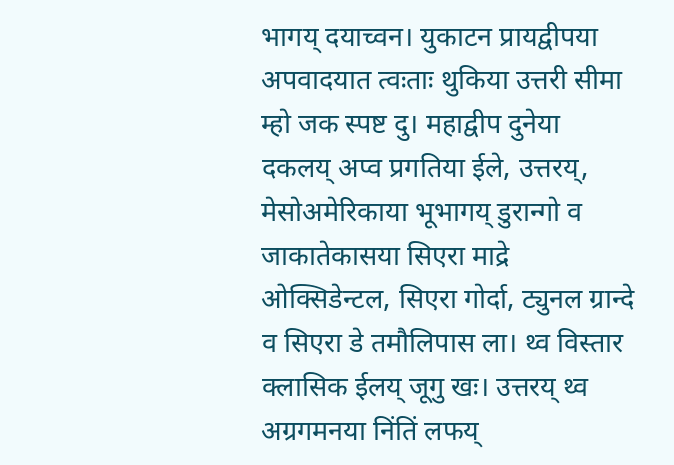भागय् दयाच्वन। युकाटन प्रायद्वीपया अपवादयात त्वःताः थुकिया उत्तरी सीमा म्हो जक स्पष्ट दु। महाद्वीप दुनेया दकलय् अप्व प्रगतिया ईले, उत्तरय्, मेसोअमेरिकाया भूभागय् डुरान्गो व जाकातेकासया सिएरा माद्रे ओक्सिडेन्टल, सिएरा गोर्दा, ट्युनल ग्रान्दे व सिएरा डे तमौलिपास ला। थ्व विस्तार क्लासिक ईलय् जूगु खः। उत्तरय् थ्व अग्रगमनया निंतिं लफय्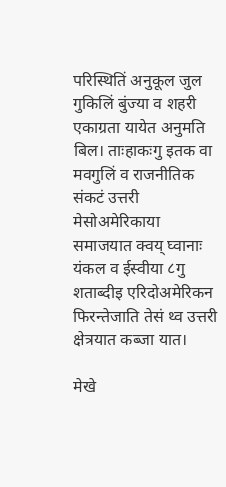परिस्थितिं अनुकूल जुल गुकिलिं बुंज्या व शहरी एकाग्रता यायेत अनुमति बिल। ताःहाकःगु इतक वा मवगुलिं व राजनीतिक संकटं उत्तरी मेसोअमेरिकाया समाजयात क्वय् घ्वानाः यंकल व ईस्वीया ८गु शताब्दीइ एरिदोअमेरिकन फिरन्तेजाति तेसं थ्व उत्तरी क्षेत्रयात कब्जा यात।

मेखे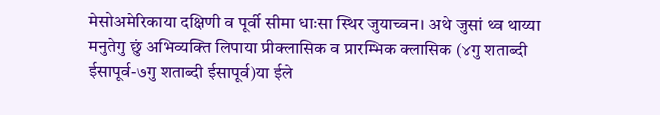मेसोअमेरिकाया दक्षिणी व पूर्वी सीमा धाःसा स्थिर जुयाच्वन। अथे जुसां थ्व थाय्या मनुतेगु छुं अभिव्यक्ति लिपाया प्रीक्लासिक व प्रारम्भिक क्लासिक (४गु शताब्दी ईसापूर्व-७गु शताब्दी ईसापूर्व)या ईले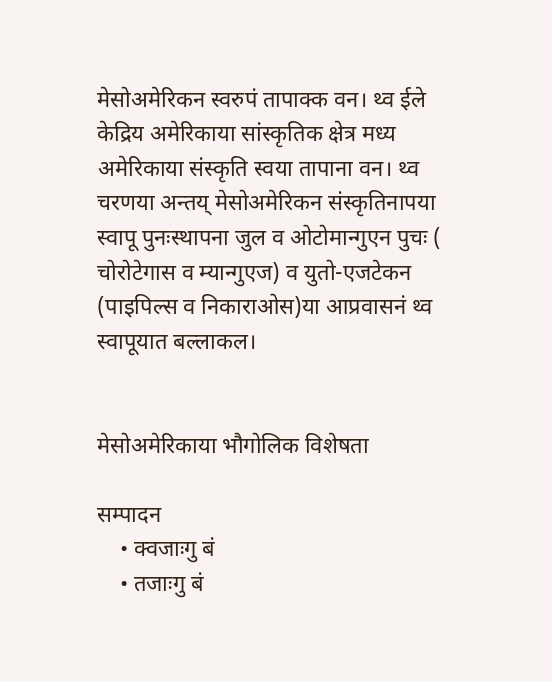मेसोअमेरिकन स्वरुपं तापाक्क वन। थ्व ईले केद्रिय अमेरिकाया सांस्कृतिक क्षेत्र मध्य अमेरिकाया संस्कृति स्वया तापाना वन। थ्व चरणया अन्तय् मेसोअमेरिकन संस्कृतिनापया स्वापू पुनःस्थापना जुल व ओटोमान्गुएन पुचः ( चोरोटेगास व म्यान्गुएज) व युतो-एजटेकन (पाइपिल्स व निकाराओस)या आप्रवासनं थ्व स्वापूयात बल्लाकल।


मेसोअमेरिकाया भौगोलिक विशेषता

सम्पादन
    • क्वजाःगु बं
    • तजाःगु बं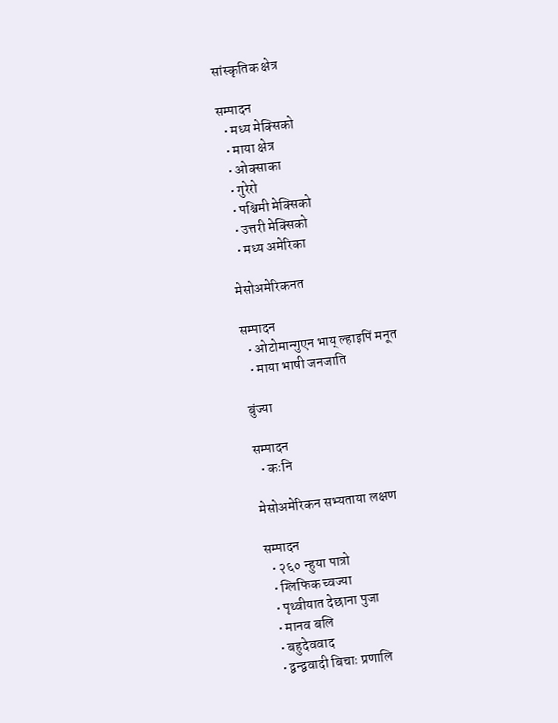सांस्कृतिक क्षेत्र

सम्पादन
  • मध्य मेक्सिको
  • माया क्षेत्र
  • ओक्साका
  • गुरेरो
  • पश्चिमी मेक्सिको
  • उत्तरी मेक्सिको
  • मध्य अमेरिका

मेसोअमेरिकनत

सम्पादन
  • ओटोमान्गुएन भाय् ल्हाइपिं मनूत
  • माया भाषी जनजाति

बुंज्या

सम्पादन
  • कःनि

मेसोअमेरिकन सभ्यताया लक्षण

सम्पादन
  • २६० न्हुया पात्रो
  • ग्लिफिक च्वज्या
  • पृथ्वीयात देछाना पुजा
  • मानव बलि
  • बहुदेववाद
  • द्वन्द्ववादी बिचाः प्रणालि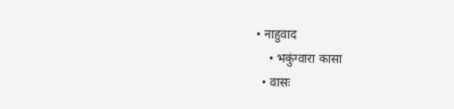• नाहुवाद
    • भकुंग्वारा कासा
  • वासः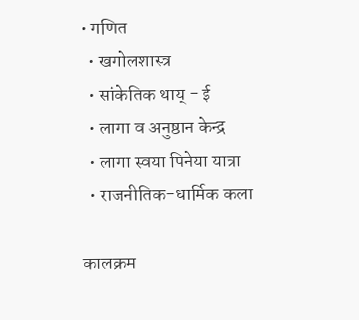• गणित
  • खगोलशास्त्र
  • सांकेतिक थाय् - ई
  • लागा व अनुष्ठान केन्द्र
  • लागा स्वया पिनेया यात्रा
  • राजनीतिक-धार्मिक कला

कालक्रम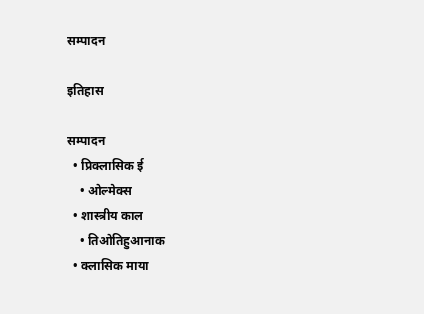सम्पादन

इतिहास

सम्पादन
  • प्रिक्लासिक ई
    • ओल्मेक्स
  • शास्त्रीय काल
    • तिओतिहुआनाक
  • क्लासिक माया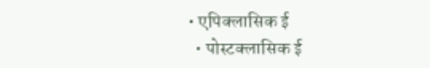• एपिक्लासिक ई
  • पोस्टक्लासिक ई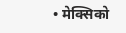• मेक्सिको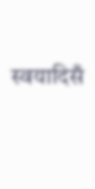स्वयादिसँ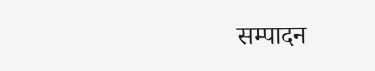सम्पादन